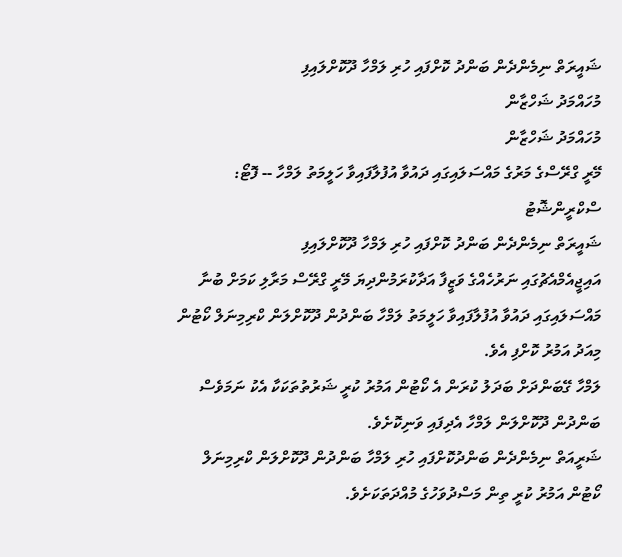ޝައީރަތް ނިމެންދެން ބަންދު ކޮށްފައި ހުރި ލަމްހާ ދޫކޮށްލައިފި
މުހައްމަދު ޝަހްޒާން
މުހައްމަދު ޝަހްޒާން
މޭރީ ގްރޭސްގެ މަރުގެ މައްސަލައިގައި ދައުވާ އުފުލާފައިވާ ހަލީމަތު ލަމްހާ -- ފޮޓޯ: ސްކްރީންޝޮޓު
ޝައީރަތް ނިމެންދެން ބަންދު ކޮށްފައި ހުރި ލަމްހާ ދޫކޮށްލައިފި
އައިޖީއެމްއެޗުގައި ނަރުހެއްގެ ވަޒީފާ އަދާކުރަމުންދިޔަ މޭރީ ގްރޭސް މަރާލި ކަމަށް ބުނާ މައްސަލައިގައި ދައުވާ އުފުލާފައިވާ ހަލީމަތު ލަމްހާ ބަންދުން ދޫކޮށްލަން ކްރިމިނަލް ކޯޓުން މިއަދު އަމުރު ކޮށްފި އެވެ.
ލަމްހާ ގޭބަންދަށް ބަދަލު ކުރަން އެ ކޯޓުން އަމުރު ކުރީ ޝަރުތުތަކަކާ އެކު ނަމަވެސް ބަންދުން ދޫކޮށްލަން ލަމްހާ އެދިފައި ވަނިކޮށެވެ.
ޝަރީއަތް ނިމެންދެން ބަންދުކޮށްފައި ހުރި ލަމްހާ ބަންދުން ދޫކޮށްލަން ކްރިމިނަލް ކޯޓުން އަމުރު ކުރީ ތިން މަސްދުވަހުގެ މުއްދަތަކަށެވެ.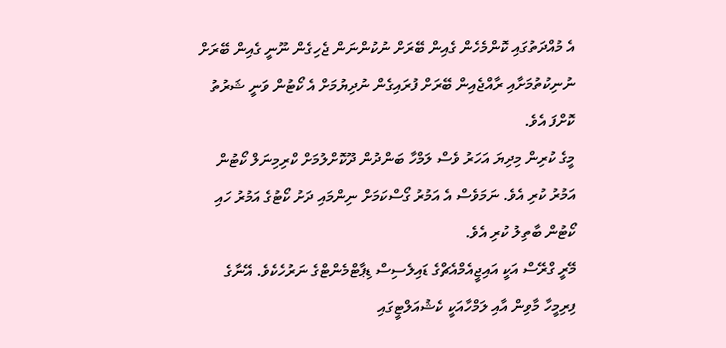އެ މުއްދަތުގައި ކޮންމެހެން ގެއިން ބޭރަށް ނުކުންނަން ޖެހިގެން ނޫނީ ގެއިން ބޭރަށް ނުނިކުތުމަށާއި ރާއްޖެއިން ބޭރަށް ފުރައިގެން ނުދިޔުމަށް އެ ކޯޓުން ވަނީ ޝަރުތު ކޮށްފަ އެވެ.
މީގެ ކުރިން މިދިޔަ އަހަރު ވެސް ލަމްހާ ބަންދުން ދޫކޮށްލުމަށް ކްރިމިނަލް ކޯޓުން އަމުރު ކުރި އެވެ. ނަމަވެސް އެ އަމުރު ގޯސްކަމަށް ނިންމައި ދަށު ކޯޓުގެ އަމުރު ހައި ކޯޓުން ބާތިލު ކުރި އެވެ.
މޭރީ ގްރޭސް އަކީ އައިޖީއެމްއެޗްގެ ޑައިލެސިސް ޑިޕާޓްމެންޓްގެ ނަރުހެކެވެ. އޭނާގެ ފިރިމީހާ މާވިން އާއި ލަމްހާއަކީ ކެޝުއަލްޓީގައި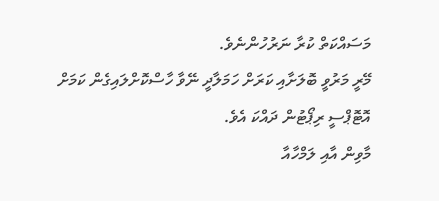މަސައްކަތް ކުރާ ނަރުހުންނެވެ.
މޭރީ މަރުވީ ބޮލަށާއި ކަރަށް ހަމަލާދީ ނޭވާ ހާސްކޮށްލައިގެން ކަމަށް އޮޓޮޕްސީ ރިޕޯޓުން ދައްކަ އެވެ.
މާވިން އާއި ލަމްހާއާ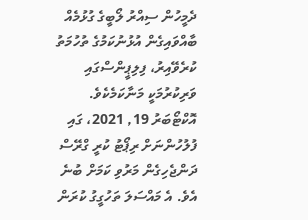ދެމީހުން ސިއްރު ލޯބީގެ ގުޅުމެއް ބާއްވައިގެން އުޅުނުކަމުގެ ތުހުމަތު ކުރެވޭއިރު، ފިލިޕީންސްގައި ވަރިކުރުމަކީ މަނާކަމެކެވެ.
އޮކްޓޯބަރު 19, 2021، ގައި ފުލުހުންނަށް ރިޕޯޓު ކުރީ ގްރޭސް ދަންޖެހިގެން މަރުވި ކަމަށް ބުނެ އެވެ. އެ މައްސަލަ ތަހުގީގު ކުރަން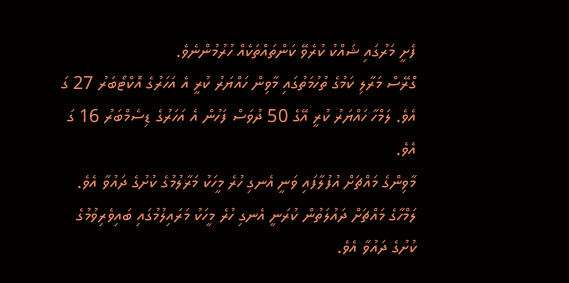ފެށީ މަރުގައި ޝައްކު ކުރެވޭ ކަންތައްތަކެއް ހުރުމުންނެވެ.
ގްރޭސް މަރާލި ކަމުގެ ތުހުމަތުގައި މާވިން ހައްޔަރު ކުރީ އެ އަހަރުގެ އޮކްޓޯބަރު 27 ގަ އެވެ. ލަމްހާ ހައްޔަރު ކުރީ އޭގެ 50 ދުވަސް ފަހުން އެ އަހަރުގެ ޑިސެމްބަރު 16 ގަ އެވެ.
މާވިންގެ މައްޗަށް އުފުލާފައި ވަނީ އެނގި ހުރެ މީހަކު މަރާލުމުގެ ކުށުގެ ދައުވާ އެވެ. ލަމްހާގެ މައްޗަށް ދައުލަތުން ކުރަނީ އެނގި ހުރެ މީހަކު މަރައިލުމުގައި ބައިވެރިވުމުގެ ކުށުގެ ދައުވާ އެވެ.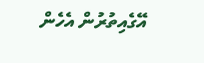އޭގެއިތުރުން އެހެން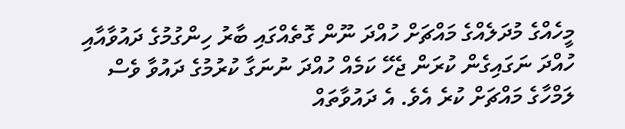މީހެއްގެ މުދަލެއްގެ މައްޗަށް ހުއްދަ ނޫން ގޮތެއްގައި ބާރު ހިންގުމުގެ ދައުވާއާއި ހުއްދަ ނަގައިގެން ކުރަން ޖެހޭ ކަމެއް ހުއްދަ ނުނަގާ ކުރުމުގެ ދައުވާ ވެސް ލަމްހާގެ މައްޗަށް ކުރެ އެވެ. އެ ދައުވާތައް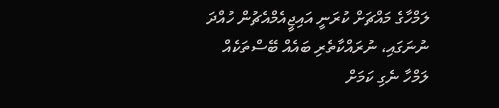ލަމްހާގެ މައްޗަށް ކުރަނީ އައިޖީއެމްއެޗުން ހުއްދަ ނުނަގައި، ނުރައްކާތެރި ބައެއް ބޭސްތަކެއް ލަމްހާ ނެގި ކަމަށް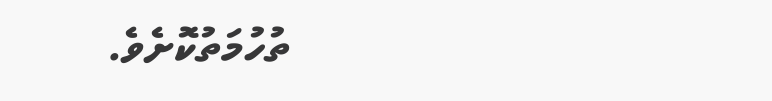ތުހުމަތުކޮށެވެ.